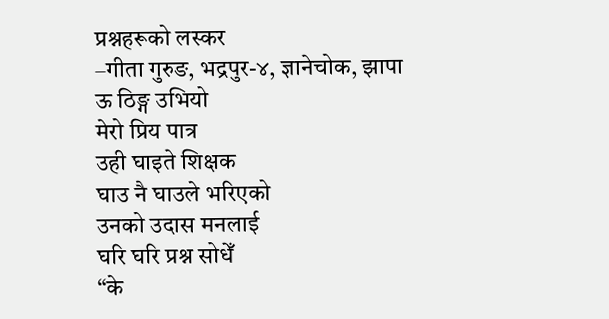प्रश्नहरूको लस्कर
–गीता गुरुङ, भद्रपुर-४, ज्ञानेचोक, झापा
ऊ ठिङ्ग उभियो
मेरो प्रिय पात्र
उही घाइते शिक्षक
घाउ नै घाउले भरिएको
उनको उदास मनलाई
घरि घरि प्रश्न सोधेँ
“के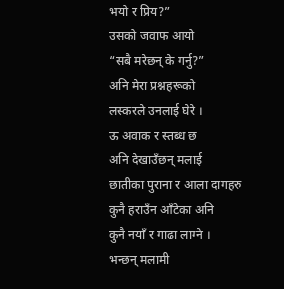भयो र प्रिय?”
उसको जवाफ आयो
“सबै मरेछन् के गर्नु?”
अनि मेरा प्रश्नहरूको
लस्करले उनलाई घेरे ।
ऊ अवाक र स्तब्ध छ
अनि देखाउँछन् मलाई
छातीका पुराना र आला दागहरु
कुनै हराउँन आँटेका अनि
कुनै नयाँ र गाढा लाग्ने ।
भन्छन् मलामी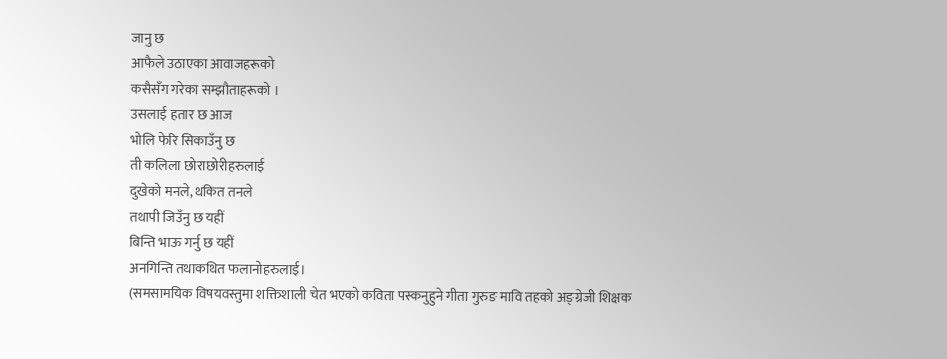जानु छ
आफैले उठाएका आवाजहरूको
कसैसँग गरेका सम्झौताहरूको ।
उसलाई हतार छ आज
भोलि फेरि सिकाउँनु छ
ती कलिला छोराछोरीहरुलाई
दुखेको मनले, थकित तनले
तथापी जिउँनु छ यहीं
बिन्ति भाऊ गर्नु छ यहीं
अनगिन्ति तथाकथित फलानोहरुलाई।
(समसामयिक विषयवस्तुमा शक्तिशाली चेत भएको कविता पस्कनुहुने गीता गुरुङ मावि तहको अङ्ग्रेजी शिक्षक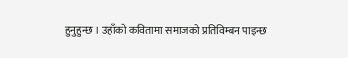हुनुहुन्छ । उहाँको कवितामा समाजको प्रतिविम्बन पाइन्छ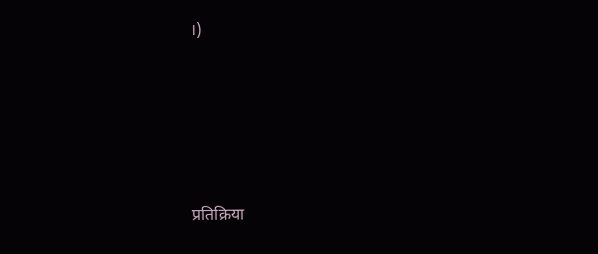।)








प्रतिक्रिया